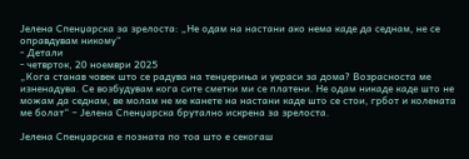Јелена Спенџарска за зрелоста: „Не одам на настани ако нема каде да седнам, не се оправдувам никому“
- Детали
- четврток, 20 ноември 2025
„Кога станав човек што се радува на тенџериња и украси за дома? Возрасноста ме изненадува. Се возбудувам кога сите сметки ми се платени. Не одам никаде каде што не можам да седнам, ве молам не ме канете на настани каде што се стои, грбот и колената ме болат“ – Јелена Спенџарска брутално искрена за зрелоста.

Јелена Спенџарска е позната по тоа што е секогаш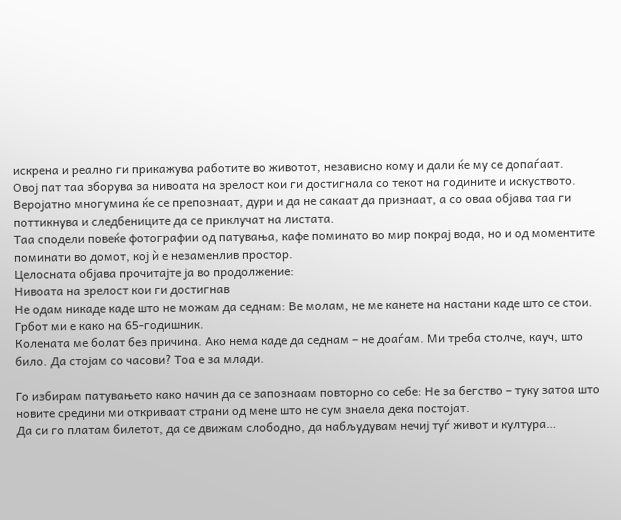искрена и реално ги прикажува работите во животот, независно кому и дали ќе му се допаѓаат.
Овој пат таа зборува за нивоата на зрелост кои ги достигнала со текот на годините и искуството.
Веројатно многумина ќе се препознаат, дури и да не сакаат да признаат, а со оваа објава таа ги поттикнува и следбениците да се приклучат на листата.
Таа сподели повеќе фотографии од патувања, кафе поминато во мир покрај вода, но и од моментите поминати во домот, кој ѝ е незаменлив простор.
Целосната објава прочитајте ја во продолжение:
Нивоата на зрелост кои ги достигнав
Не одам никаде каде што не можам да седнам: Ве молам, не ме канете на настани каде што се стои. Грбот ми е како на 65-годишник.
Колената ме болат без причина. Ако нема каде да седнам – не доаѓам. Ми треба столче, кауч, што било. Да стојам со часови? Тоа е за млади.

Го избирам патувањето како начин да се запознаам повторно со себе: Не за бегство – туку затоа што новите средини ми откриваат страни од мене што не сум знаела дека постојат.
Да си го платам билетот, да се движам слободно, да набљудувам нечиј туѓ живот и култура…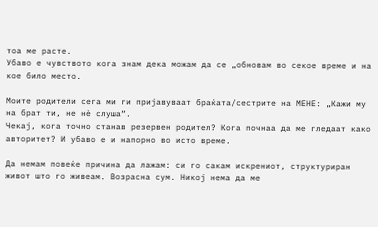тоа ме расте.
Убаво е чувството кога знам дека можам да се „обновам во секое време и на кое било место.

Моите родители сега ми ги пријавуваат браќата/сестрите на МЕНЕ: „Кажи му на брат ти, не нè слуша“.
Чекај, кога точно станав резервен родител? Кога почнаа да ме гледаат како авторитет? И убаво е и напорно во исто време.

Да немам повеќе причина да лажам: си го сакам искрениот, структуриран живот што го живеам. Возрасна сум. Никој нема да ме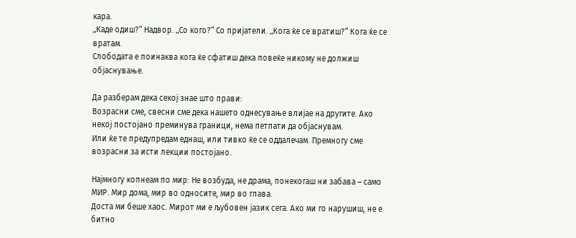кара.
„Каде одиш?“ Надвор. „Со кого?“ Со пријатели. „Кога ќе се вратиш?“ Кога ќе се вратам.
Слободата е поинаква кога ќе сфатиш дека повеќе никому не должиш објаснување.

Да разберам дека секој знае што прави:
Возрасни сме, свесни сме дека нашето однесување влијае на другите. Ако некој постојано преминува граници, нема петпати да објаснувам.
Или ќе те предупредам еднаш, или тивко ќе се оддалечам. Премногу сме возрасни за исти лекции постојано.

Најмногу копнеам по мир: Не возбуда, не драма, понекогаш ни забава – само МИР. Мир дома, мир во односите, мир во глава.
Доста ми беше хаос. Мирот ми е љубовен јазик сега. Ако ми го нарушиш, не е битно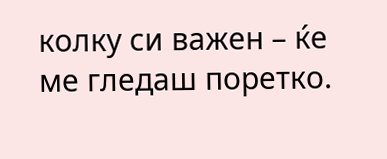колку си важен – ќе ме гледаш поретко.